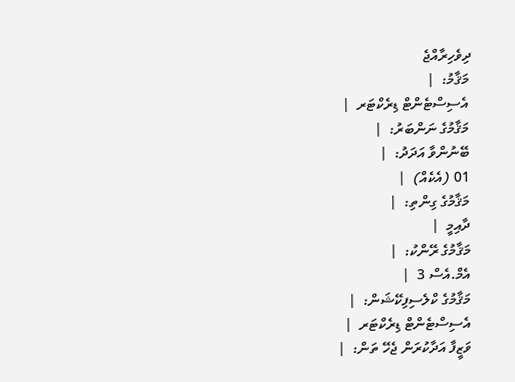ދިވެހިރާއްޖެ
 މަޤާމު:  |
 އެސިސްޓެންޓް ޑިރެކްޓަރ  |
 މަޤާމުގެ ނަންބަރު:  |
 ބޭނުންވާ އަދަދު:  |
 01 (އެކެއް)  |
 މަޤާމުގެ ގިންތި:  |
 ދާއިމީ  |
 މަޤާމުގެ ރޭންކު:  |
 އެމް.އެސް 3  |
 މަޤާމުގެ ކްލެސިފިކޭޝަން:  |
 އެސިސްޓެންޓް ޑިރެކްޓަރ  |
 ވަޒީފާ އަދާކުރަން ޖެހޭ ތަން:  |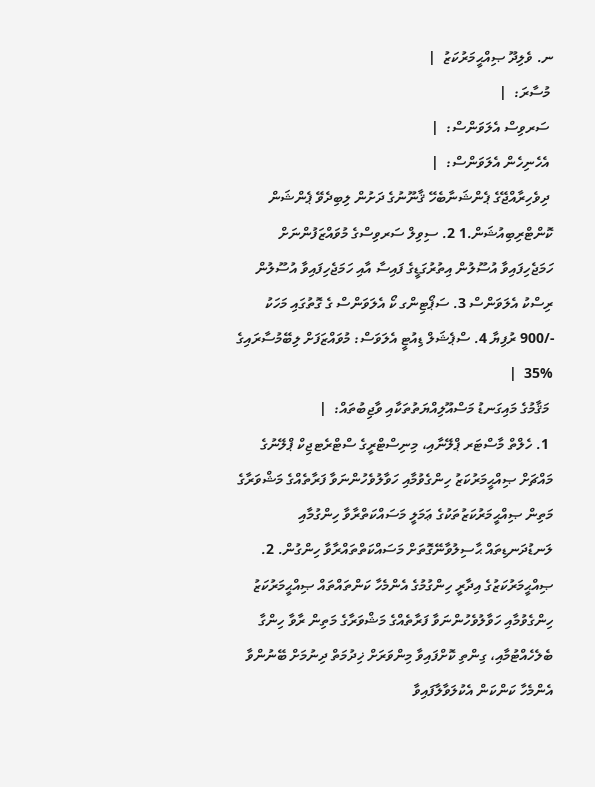ނ. ވެލިދޫ ޞިއްޙީމަރުކަޒު  |
 މުސާރަ:  |
 ސަރވިސް އެލަވަންސް:  |
 އެހެނިހެން އެލަވަންސް:  |
 ދިވެހިރާއްޖޭގެ ޕެންޝަނާބެހޭ ޤާނޫނުގެ ދަށުން ލިބިދެވޭ ޕެންޝަން ކޮންޓްރިބިއުޝަން.1 2. ސިވިލް ސަރވިސްގެ މުވައްޒަފުންނަށް ހަމަޖެހިފައިވާ އުސޫލުން އިތުރުގަޑީގެ ފައިސާ އާއި ހަމަޖެހިފައިވާ އުސޫލުން ރިސްކު އެލަވަންސް 3. ސަޕޯޓިންގ ކޯ އެލަވަންސް ގެ ގޮތުގައި މަހަކު -/900 ރުފިޔާ 4. ސްޕެޝަލް ޑިއުޓީ އެލަވަސް: މުވައްޒަފަށް ލިބޭމުސާރައިގެ %35  |
 މަޤާމުގެ މައިގަނޑު މަސްއޫލިއްޔަތުތަކާއި ވާޖިބުތައް:  |
 1. ހެލްތް މާސްޓަރ ޕްލޭނާއި، މިނިސްޓްރީގެ ސްޓްރެޓޖިކް ޕްލޭނުގެ މައްޗަށް ޞިއްޙީމަރުކަޒު ހިންގެވުމާއި ހަވާލުވެހުންނަވާ ފަރާތެއްގެ މަޝްވަރާގެ މަތިން ޞިއްޙީމަރުކަޒުތަކުގެ ޢަމަލީ މަސައްކަތްރާވާ ހިންގުމާއި ލަނޑުދަނޑިތައް ޙާސިލުވާނޭގޮތަށް މަސައްކަތްތައްރާވާ ހިންގުން. 2. ޞިއްޙީމަރުކަޒުގެ އިދާރީ ހިންގުމުގެ އެންމެހާ ކަންތައްތައް ޞިއްޙީމަރުކަޒު ހިންގެވުމާއި ހަވާލުވެހުންނަވާ ފަރާތެއްގެ މަޝްވަރާގެ މަތިން ރާވާ ހިންގާ ބެލެހެއްޓުމާއި، ގިންތި ކޮށްފައިވާ މިންވަރަށް ޚިދުމަތް ދިނުމަށް ބޭނުންވާ އެންމެހާ ކަންކަން އެކުލަވާލާފައިވާ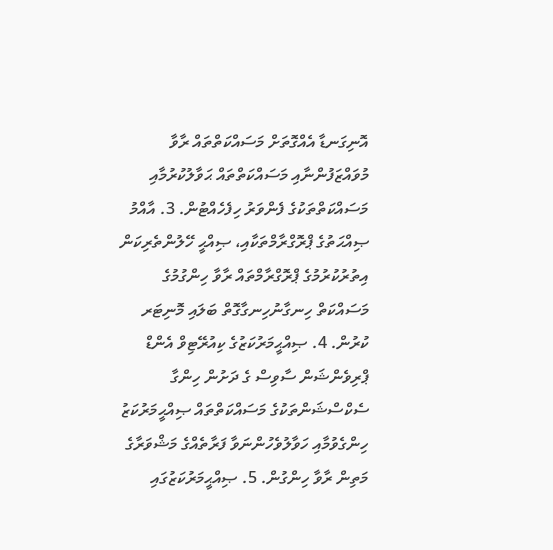އޮނިގަނޑާ އެއްގޮތަށް މަސައްކަތްތައް ރާވާ މުވައްޒަފުންނާއި މަސައްކަތްތައް ޙަވާލުކުރުމާއި މަސައްކަތްތަކުގެ ފެންވަރު ހިފެހެއްޓުން. 3. އާއްމު ޞިއްޙަތުގެ ޕްރޮގްރާމްތަކާއި، ޞިއްޙީ ހޭލުންތެރިކަން އިތުރުކުރުމުގެ ޕްރޮގްރާމްތައް ރާވާ ހިންގުމުގެ މަސައްކަތް ހިނގާނުހިނގާގޮތް ބަލައި މޮނިޓަރ ކުރުން. 4. ޞިއްޙީމަރުކަޒުގެ ކިއުރޭޓިވް އެންޑް ޕްރިވެންޝަން ސާވިސް ގެ ދަށުން ހިންގާ ސެކްސްޝަންތަކުގެ މަސައްކަތްތައް ޞިއްޙީމަރުކަޒު ހިންގެވުމާއި ހަވާލުވެހުންނަވާ ފަރާތެއްގެ މަޝްވަރާގެ މަތިން ރާވާ ހިންގުން. 5. ޞިއްޙީމަރުކަޒުގައި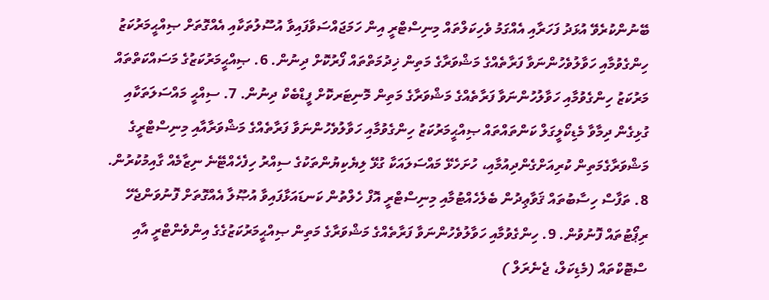ބޭނުންކުރެވޭ އުޅަދު ފަހަރާއި އެއްގަމު ވެހިކަލްތައް މިނިސްޓްރީ އިން ހަމަޖައްސަވާފައިވާ އުސޫލުތަކާއި އެއްގޮތަށް ޞިއްޙީމަރުކަޒު ހިންގެވުމާއި ހަވާލުވެހުންނަވާ ފަރާތެއްގެ މަޝްވަރާގެ މަތިން ޚިދުމަތްތައް ފޯރުކޮށް ދިނުން. 6. ޞިއްޙީމަރުކަޒުގެ މަސައްކަތްތައް މަރުކަޒު ހިންގެވުމާއި ހަވާލުހުންނަވާ ފަރާތެއްގެ މަޝްވަރާގެ މަތިން މޮނިޓަރކޮށް ފީޑްބެކް ދިނުން. 7. ސިއްޙީ މައްސަލަތަކާއި ގުޅިގެން ދިމާވާ މެޑިކޯލީގަލް ކަންތައްތައް ޞިއްޙީމަރުކަޒު ހިންގެވުމާއި ހަވާލުވެހުންނަވާ ފަރާތެއްގެ މަޝްވަރާއާއި މިނިސްޓްރީގެ މަޝްވަރާގެމަތިން ކުރިއަށްގެންދިއުމާއި، ހުށަހެޅޭ މައްސަލައަކާ ގުޅޭ ލިޔެކިޔުންތަކުގެ ސިއްރު ހިފެހެއްޓޭނެ ނިޒާމެއް ގާއިމުކުރުން. 8. ތަފާސް ހިސާބުތައް ޤަވާޢިދުން ބެލެހެއްޓުމާއި މިނިސްޓްރީ އޮފް ހެލްތުން ކަނޑައަޅާފައިވާ އުޞޫލާ އެއްގޮތަށް ފޮނުވަންޖެހޭ ރިޕޯޓުތައް ފޮނުވުން. 9. ހިންގެވުމާއި ހަވާލުވެހުންނަވާ ފަރާތެއްގެ މަޝްވަރާގެ މަތިން ޞިއްޙީމަރުކަޒުގެގެ އިންވެންޓްރީ އާއި ސްޓޮކްތައް (މެޑިކަލް، ޖެނެރަލް )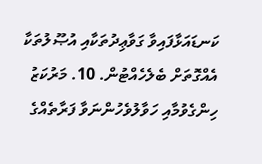ކަނޑައަޅާފައިވާ ގަވާޢިދުތަކާއި އުޞޫލުތަކާ އެއްގޮތަށް ބެލެހެއްޓުން. 10. މަރުކަޒު ހިންގެވުމާއި ހަވާލުވެހުންނަވާ ފަރާތެއްގެ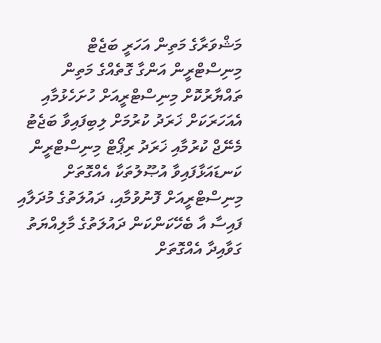މަޝްވަރާގެ މަތިން އަހަރީ ބަޖެޓް މިނިސްޓްރީން އަންގާ ގޮތެއްގެ މަތިން ތައްޔާރުކޮށް މިނިސްޓްރީއަށް ހުށަހެޅުމާއި އެއަހަރަކަށް ޚަރަދު ކުރުމަށް ލިބިފައިވާ ބަޖެޓު މެނޭޖް ކުރުމާއި ޚަރަދު ރިޕޯޓް މިނިސްޓްރީން ކަނޑައަޅާފައިވާ އުޞޫލުތަކާ އެއްގޮތަށް މިނިސްޓްރީއަށް ފޮނުވުމާއި، ދައުލަތުގެ މުދަލާއި ފައިސާ އާ ބެހޭކަންކަން ދައުލަތުގެ މާލިއްޔަތު ގަވާއިދާ އެއްގޮތަށް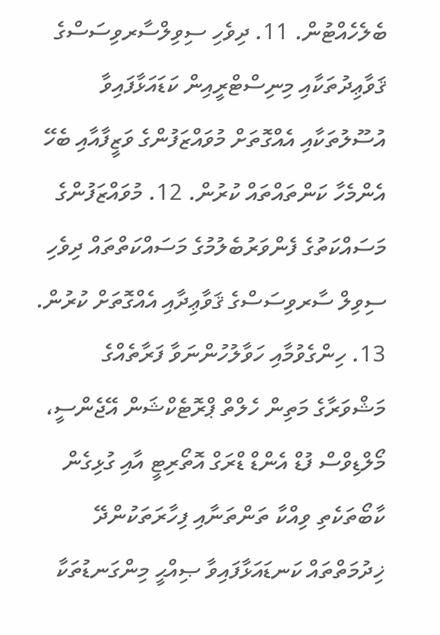ބެލެހެއްޓުން. 11. ދިވެހި ސިވިލްސާރވިސަސްގެ ޤަވާޢިދުތަކާއި މިނިސްޓްރީއިން ކަޑައަޅާފައިވާ އުސޫލުތަކާއި އެއްގޮތަށް މުވައްޒަފުންގެ ވަޒީފާއާއި ބެހޭ އެންމެހާ ކަންތައްތައް ކުރުން. 12. މުވައްޒަފުންގެ މަސައްކަތުގެ ފެންވަރުބެލުމުގެ މަސައްކަތްތައް ދިވެހި ސިވިލް ސާރވިސަސްގެ ޤަވާޢިދާއި އެއްގޮތަށް ކުރުން. 13. ހިންގެވުމާއި ހަވާލުހުންނަވާ ފަރާތެއްގެ މަޝްވަރާގެ މަތިން ހެލްތް ޕްރޮޓެކްޝަން އޭޖެންސީ، މޯލްޑިވްސް ފުޑް އެންޑް ޑްރަގް އޮތޯރިޓީ އާއި ގުޅިގެން ކާބޯތަކެތި ވިއްކާ ތަންތަނާއި ފިހާރަތަކުންދޭ ޚިދުމަތްތައް ކަނޑައަޅާފައިވާ ޞިއްޙީ މިންގަނޑުތަކާ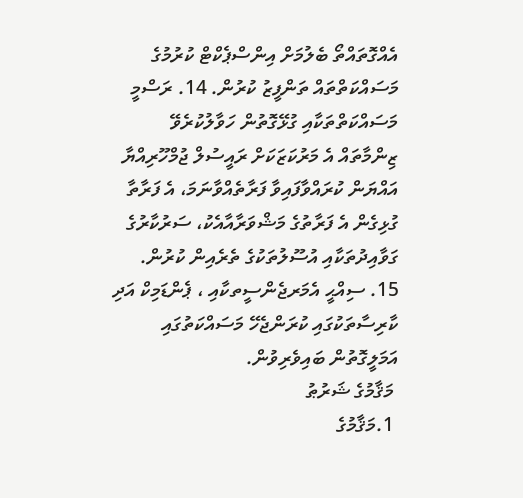އެއްގޮތައްތޯ ބެލުމަށް އިންސްޕެކްޓް ކުރުމުގެ މަސައްކަތްތައް ތަންފީޒު ކުރުން. 14. ރަސްމީ މަސައްކަތްތަކާއި ގުޅޭގޮތުން ހަވާލުކުރެވޭ ޒިންމާތައް އެ މަރުކަޒަކަށް ރައީސުލް ޖުމްހޫރިއްޔާ އައްޔަން ކުރައްވާފައިވާ ފަރާތެއްވާނަމަ، އެ ފަރާތާ ގުޅިގެން އެ ފަރާތުގެ މަޝްވަރާއާއެކު، ސަރުކާރުގެ ގަވާއިދުތަކާއި އުސޫލުތަކުގެ ތެރެއިން ކުރުން. 15. ސިއްޙީ އެމަރޖެންސީތކާއި ، ޕެންޑަމިކް އަދި ކާރިސާތަކުގައި ކުރަންޖެހޭ މަސައްކަތުގައި އަމަލީގޮތުން ބައިވެރިވުން.
 މަޤާމުގެ ޝަރުޠު
 1.މަޤާމުގެ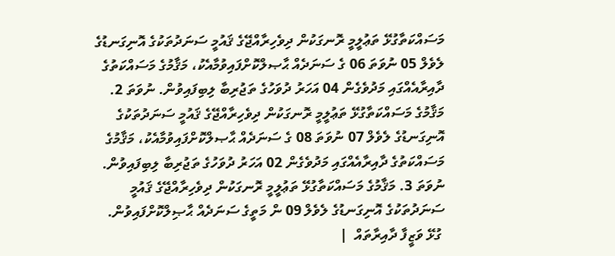މަސައްކަތާގުޅޭ ތަޢުލީމީ ރޮނގަކުން ދިވެހިރާއްޖޭގެ ޤައުމީ ސަނަދުތަކުގެ އޮނިގަނޑުގެ ލެވެލް 05 ނުވަތަ 06 ގެ ސަނަދެއް ޙާޞލްކޮށްފައިވުމާއެކު، މަޤާމުގެ މަސައްކަތުގެ ދާއިރާއެއްގައި މަދުވެގެން 04 އަހަރު ދުވަހުގެ ތަޖުރިބާ ލިބިފައިވުން. ނުވަތަ 2. މަޤާމުގެ މަސައްކަތާގުޅޭ ތަޢުލީމީ ރޮނގަކުން ދިވެހިރާއްޖޭގެ ޤައުމީ ސަނަދުތަކުގެ އޮނިގަނޑުގެ ލެވެލް 07 ނުވަތަ 08 ގެ ސަނަދެއް ޙާޞލްކޮށްފައިވުމާއެކު، މަޤާމުގެ މަސައްކަތުގެ ދާއިރާއެއްގައި މަދުވެގެން 02 އަހަރު ދުވަހުގެ ތަޖުރިބާ ލިބިފައިވުން. ނުވަތަ 3. މަޤާމުގެ މަސައްކަތާގުޅޭ ތަޢުލީމީ ރޮނގަކުން ދިވެހިރާއްޖޭގެ ޤައުމީ ސަނަދުތަކުގެ އޮނިގަނޑުގެ ލެވެލް 09 ން މަތީގެ ސަނަދެއް ޙާޞިލްކޮށްފައިވުން.
 ގުޅޭ ވަޒީފާ ދާއިރާތައް  |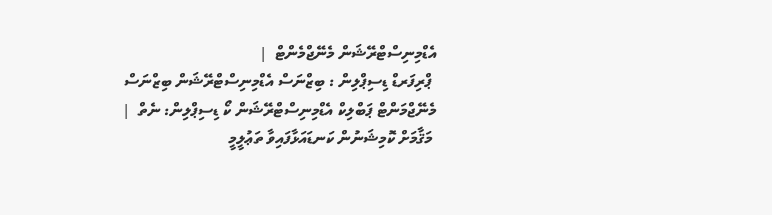އެޑްމިނިސްޓްރޭޝަން މެނޭޖްމެންޓް  |
 ޕްރިފަރޑް ޑިސިޕްލިން : ބިޒްނަސް އެޑްމިނިސްޓްރޭޝަން ބިޒްނަސް މެނޭޖްމަންޓް ޕަބްލިކް އެޑްމިނިސްޓްރޭޝަން ކޯ ޑިސިޕްލިން: ނެތް  |
 މަޤާމަށް ކޮމިޝަނުން ކަނޑައަޅާފައިވާ ތަޢުލީމީ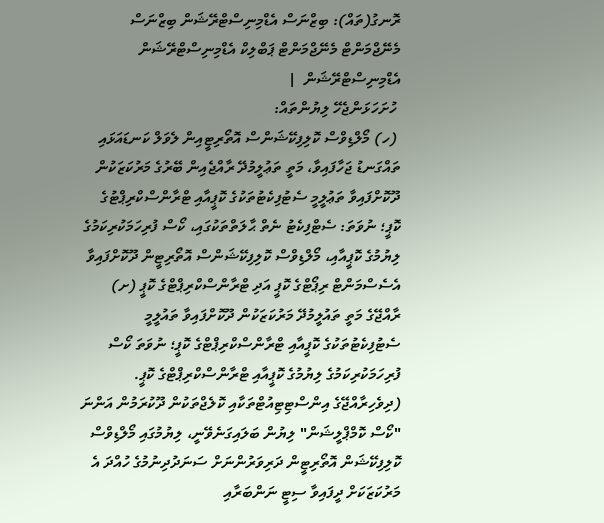ރޮނގު(ތައް): ބިޒްނަސް އެޑްމިނިސްޓްރޭޝަން ބިޒްނަސް މެނޭޖްމަންޓް މެނޭޖްމަންޓް ޕަބްލިކް އެޑްމިނިސްޓްރޭޝަން އެޑްމިނިސްޓްރޭޝަން  |
 ހުށަހަޅަންޖެހޭ ލިޔުންތައް:
 (ހ) މޯލްޑިވްސް ކޮލިފިކޭޝަންސް އޮތޯރިޓީއިން ލެވަލް ކަނޑައަޅައި ތައްގަނޑު ޖަހާފައިވާ، މަތީ ތަޢުލީމުދޭ ރާއްޖެއިން ބޭރުގެ މަރުކަޒަކުން ދޫކޮށްފައިވާ ތަޢުލީމީ ސެޓުފިކެޓުތަކުގެ ކޮޕީއާއި ޓްރާންސްކްރިޕްޓުގެ ކޮޕީ؛ ނުވަތަ: ސެޓްފިކެޓު ނެތް ޙާލަތްތަކުގައި، ކޯސް ފުރިހަމަކުރިކަމުގެ ލިޔުމުގެ ކޮޕީއާއި، މޯލްޑިވްސް ކޮލިފިކޭޝަންސް އޮތޯރިޓީން ދޫކޮށްފައިވާ އެސެސްމަންޓް ރިޕޯޓްގެ ކޮޕީ އަދި ޓްރާންސްކްރިޕްޓްގެ ކޮޕީ (ށ) ރާއްޖޭގެ މަތީ ތައުލީމުދޭ މަރުކަޒަކުން ދޫކޮށްފައިވާ ތައުލީމީ ސެޓުފިކެޓުތަކުގެ ކޮޕީއާއި ޓްރާންސްކްރިޕްޓްގެ ކޮޕީ؛ ނުވަތަ ކޯސް ފުރިހަމަކުރިކަމުގެ ލިޔުމުގެ ކޮޕީއާއި ޓްރާންސްކްރިޕްޓްގެ ކޮޕީ. (ދިވެހިރާއްޖޭގެ އިންސްޓިޓިއުޓްތަކާއި ކޮލެޖްތަކުން ދޫކުރަމުން އަންނަ "ކޯސް ކޮމްޕްލީޝަން" ލިޔުން ބަލައިގަނެވޭނީ، ލިޔުމުގައި މޯލްޑިވްސް ކޮލިފިކޭޝަން އޮތޯރިޓީން ދަރިވަރުންނަށް ސަނަދުދިނުމުގެ ހުއްދަ އެ މަރުކަޒަކަށް ދީފައިވާ ސިޓީ ނަންބަރާއި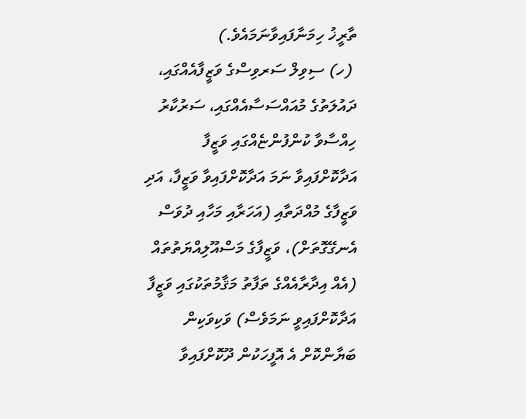ތާރީޚު ހިމަނާފައިވާނަމައެވެ.)
 (ހ) ސިވިލް ސަރވިސްގެ ވަޒީފާއެއްގައި، ދައުލަތުގެ މުއައްސަސާއެއްގައި، ސަރުކާރު ހިއްސާވާ ކުންފުންޏެއްގައި ވަޒީފާ އަދާކޮށްފައިވާ ނަމަ އަދާކޮށްފައިވާ ވަޒީފާ، އަދި ވަޒީފާގެ މުއްދަތާއި (އަހަރާއި މަހާއި ދުވަސް އެނގޭގޮތަށް)، ވަޒީފާގެ މަސްއޫލިއްޔަތުތައް (އެއް އިދާރާއެއްގެ ތަފާތު މަޤާމުތަކުގައި ވަޒީފާ އަދާކޮށްފައިވީ ނަމަވެސް) ވަކިވަކިން ބަޔާންކޮށް އެ އޮފީހަކުން ދޫކޮށްފައިވާ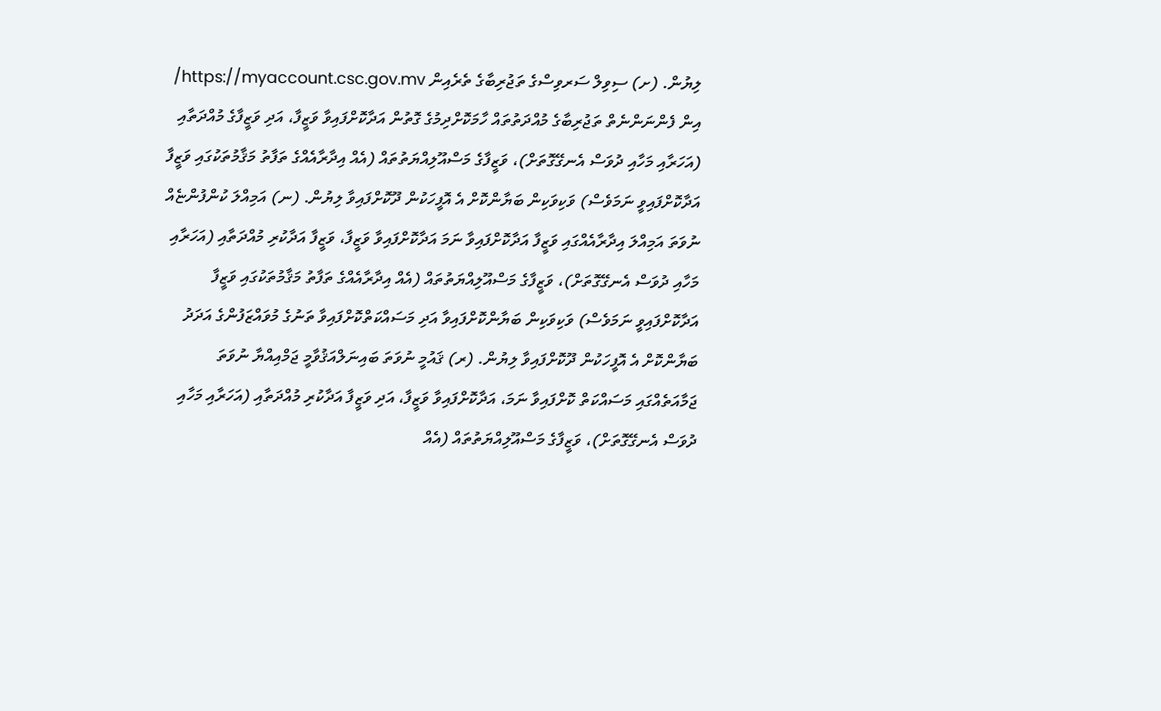ލިޔުން. (ށ) ސިވިލް ސަރވިސްގެ ތަޖުރިބާގެ ތެރެއިން https://myaccount.csc.gov.mv/ އިން ފެންނަންނެތް ތަޖުރިބާގެ މުއްދަތުތައް ހާމަކޮށްދިމުގެ ގޮތުން އަދާކޮށްފައިވާ ވަޒީފާ، އަދި ވަޒީފާގެ މުއްދަތާއި (އަހަރާއި މަހާއި ދުވަސް އެނގޭގޮތަށް)، ވަޒީފާގެ މަސްއޫލިއްޔަތުތައް (އެއް އިދާރާއެއްގެ ތަފާތު މަޤާމުތަކުގައި ވަޒީފާ އަދާކޮށްފައިވީ ނަމަވެސް) ވަކިވަކިން ބަޔާންކޮށް އެ އޮފީހަކުން ދޫކޮށްފައިވާ ލިޔުން. (ނ) އަމިއްލަ ކުންފުންޏެއް ނުވަތަ އަމިއްލަ އިދާރާއެއްގައި ވަޒީފާ އަދާކޮށްފައިވާ ނަމަ އަދާކޮށްފައިވާ ވަޒީފާ، ވަޒީފާ އަދާކުރި މުއްދަތާއި (އަހަރާއި މަހާއި ދުވަސް އެނގޭގޮތަށް)، ވަޒީފާގެ މަސްއޫލިއްޔަތުތައް (އެއް އިދާރާއެއްގެ ތަފާތު މަޤާމުތަކުގައި ވަޒީފާ އަދާކޮށްފައިވީ ނަމަވެސް) ވަކިވަކިން ބަޔާންކޮށްފައިވާ އަދި މަސައްކަތްކޮށްފައިވާ ތަނުގެ މުވައްޒަފުންގެ އަދަދު ބަޔާންކޮށް އެ އޮފީހަކުން ދޫކޮށްފައިވާ ލިޔުން. (ރ) ޤައުމީ ނުވަތަ ބައިނަލްއަޤުވާމީ ޖަމްއިއްޔާ ނުވަތަ ޖަމާއަތެއްގައި މަސައްކަތް ކޮށްފައިވާ ނަމަ، އަދާކޮށްފައިވާ ވަޒީފާ، އަދި ވަޒީފާ އަދާކުރި މުއްދަތާއި (އަހަރާއި މަހާއި ދުވަސް އެނގޭގޮތަށް)، ވަޒީފާގެ މަސްއޫލިއްޔަތުތައް (އެއް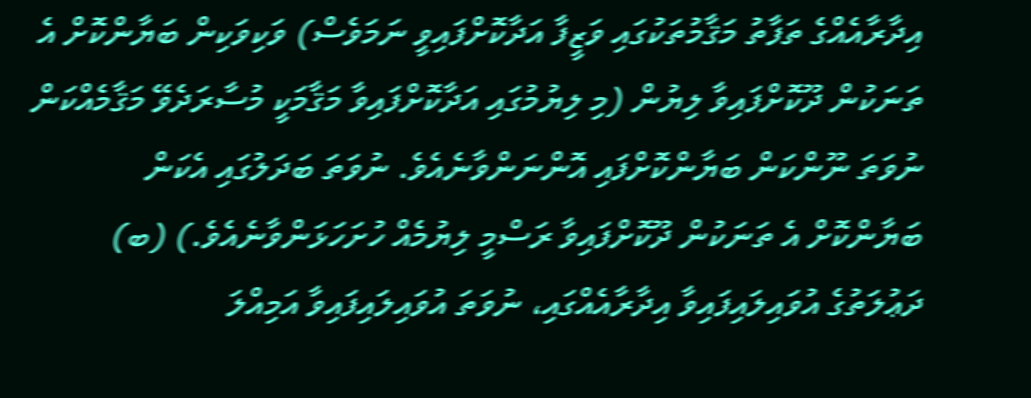އިދާރާއެއްގެ ތަފާތު މަޤާމުތަކުގައި ވަޒީފާ އަދާކޮށްފައިވީ ނަމަވެސް) ވަކިވަކިން ބަޔާންކޮށް އެ ތަނަކުން ދޫކޮށްފައިވާ ލިޔުން (މި ލިޔުމުގައި އަދާކޮށްފައިވާ މަޤާމަކީ މުސާރަދެވޭ މަޤާމެއްކަން ނުވަތަ ނޫންކަން ބަޔާންކޮށްފައި އޮންނަންވާނެއެވެ. ނުވަތަ ބަދަލުގައި އެކަން ބަޔާންކޮށް އެ ތަނަކުން ދޫކޮށްފައިވާ ރަސްމީ ލިޔުމެއް ހުށަހަޅަންވާނެއެވެ.) (ބ) ދަޢުލަތުގެ އުވައިލައިފައިވާ އިދާރާއެއްގައި، ނުވަތަ އުވައިލައިފައިވާ އަމިއްލަ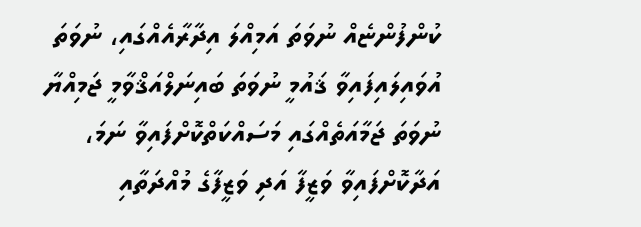ކުންފުންޏެއް ނުވަތަ އަމިއްލަ އިދާރާއެއްގައި، ނުވަތަ އުވައިލައިފައިވާ ޤައުމީ ނުވަތަ ބައިނަލްއަޤްވާމީ ޖަމިއްޔާ ނުވަތަ ޖަމާއަތެއްގައި މަސައްކަތްކޮށްފައިވާ ނަމަ، އަދާކޮށްފައިވާ ވަޒީފާ އަދި ވަޒީފާގެ މުއްދަތާއި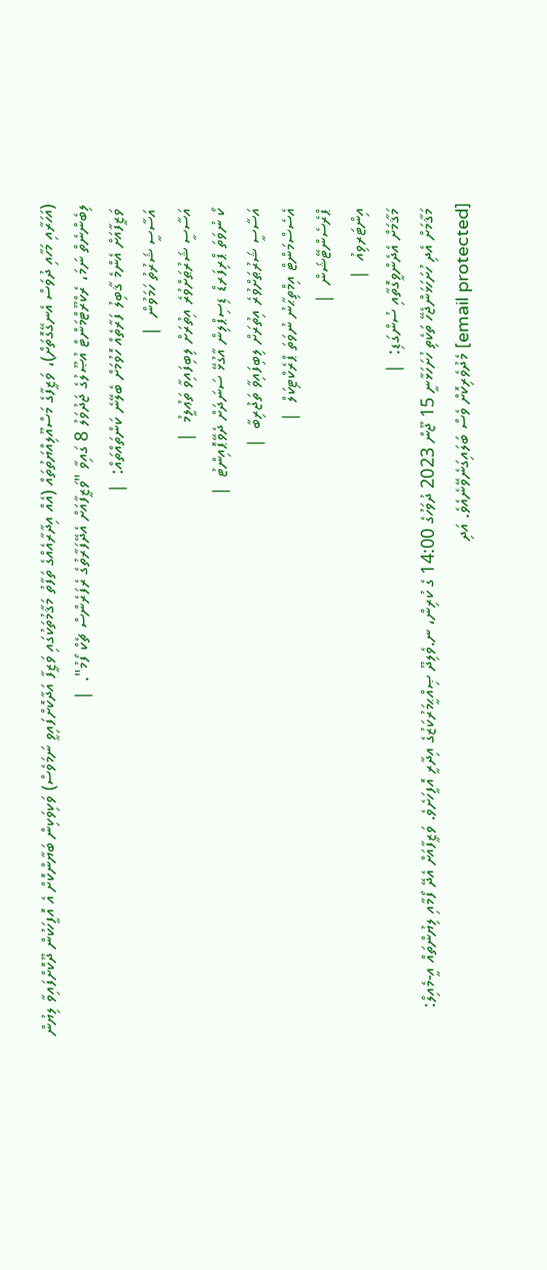(އަހަރާއި މަހާއި ދުވަސް އެނގޭގޮތަށް)، ވަޒީފާގެ މަސްއޫލިއްޔަތުތައް (އެއް އިދާރާއެއްގެ ތަފާތު މަޤާމުތަކުގައި ވަޒީފާ އަދާކޮށްފައިވީ ނަމަވެސް) ވަކިވަކިން ބަޔާންކޮށް އެ އޮފީހަކުން ދޫކޮށްފައިވާ ލިޔުން ލިބެންނެތް ނަމަ، ރެކްރޫޓްމަންޓް އުޞޫލުގެ ޖަދުވަލު 8 ގައިވާ "ވަޒީފާއަށް އެދޭފަރާތުގެ ރެފަރެންސް ޗެކް ފޯމު".  |
 ވަޒީފާއަށް އެންމެ ޤާބިލު ފަރާތެއް ހޮވުމަށް ބެލޭނެ ކަންތައްތައް:  |
 އަސާސީ ޝަރުތު ހަމަވުން  |
 އަސާސީ ޝަރުޠަށްވުރެ އިތުރަށް ލިބިފައިވާ ތަޢުލީމު  |
 ކޯ ނުވަތަ ޕްރިފަރޑް ޑިސިޕްލިން އާގުޅޭ ސަނަދަށް ދެވޭޕޮއިންޓު  |
 އަސާސީ ޝަރުޠަށްވުރެ އިތުރަށް ލިބިފައިވާ ތަޖުރިބާ  |
 އެސެސްމަންޓް އިމްތިޙާނު ނުވަތަ ޕްރެކްޓިކަލް  |
 ޕްރެސެންޓޭޝަން  |
 އިންޓަރވިއު  |
 މަޤާމަށް އެދެންވީގޮތާއި ސުންގަޑި:  |
 މަޤާމަށް އެދި ހުށަހަޅަންޖެހޭ ތަކެތި ހުށަހަޅާނީ 15 ޖޫން 2023 ދުވަހުގެ 14:00 ގެ ކުރިން، ނ.ވެލިދޫ ޞިއްޙީމަރުކަޒުގެ އިދާރީ އޮފީހަށެވެ. ވަޒީފާއަށް އެދޭ ފޯމާއި ލިޔުންތައް އީ-މެއިލް: [email protected] މެދުވެރިކޮށް ވެސް ބަލައިގަނެވޭނެއެވެ. އަދި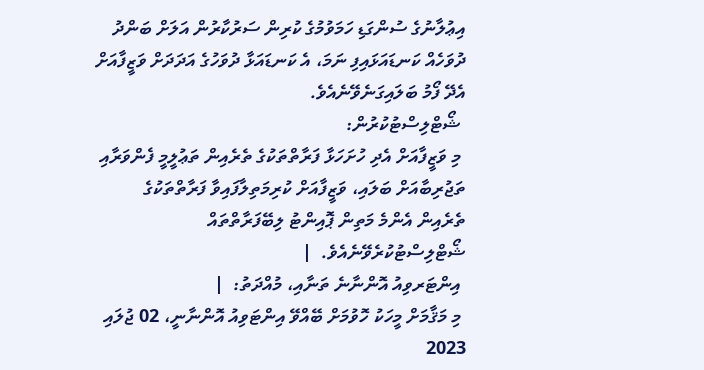އިޢުލާނުގެ ސުންގަޑި ހަމަވުމުގެ ކުރިން ސަރުކާރުން އަލަށް ބަންދު ދުވަހެއް ކަނޑައަޅައިފި ނަމަ، އެ ކަނޑައަޅާ ދުވަހުގެ އަދަދަށް ވަޒީފާއަށް އެދޭ ފޯމު ބަލައިގަނެވޭނެއެވެ.
 ޝޯޓްލިސްޓުކުރުން:
 މި ވަޒީފާއަށް އެދި ހުށަހަޅާ ފަރާތްތަކުގެ ތެރެއިން ތަޢުލީމީ ފެންވަރާއި ތަޖުރިބާއަށް ބަލައި، ވަޒީފާއަށް ކުރިމަތިލާފައިވާ ފަރާތްތަކުގެ ތެރެއިން އެންމެ މަތިން ޕޮއިންޓު ލިބޭފަރާތްތައް ޝޯޓްލިސްޓުކުރެވޭނެއެވެ.  |
 އިންޓަރވިއު އޮންނާނެ ތަނާއި، މުއްދަތު:  |
 މި މަޤާމަށް މީހަކު ހޮވުމަށް ބޭއްވޭ އިންޓަވިއު އޮންނާނީ، 02 ޖުލައި 2023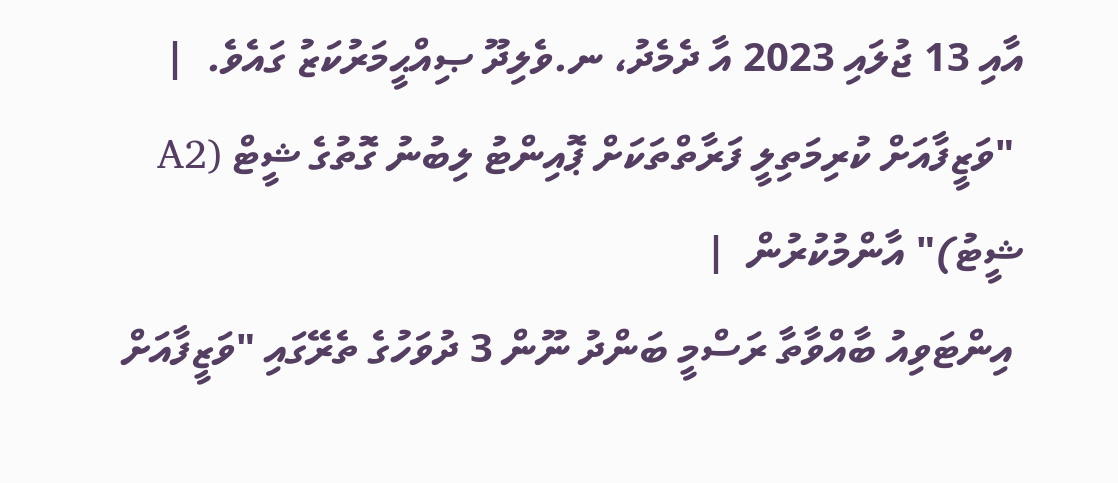އާއި 13 ޖުލައި 2023 އާ ދެމެދު، ނ.ވެލިދޫ ޞިއްޙީމަރުކަޒު ގައެވެ.  |
 "ވަޒީފާއަށް ކުރިމަތިލީ ފަރާތްތަކަށް ޕޮއިންޓު ލިބުނު ގޮތުގެ ޝީޓް (A2 ޝީޓު)" އާންމުކުރުން  |
 އިންޓަވިއު ބާއްވާތާ ރަސްމީ ބަންދު ނޫން 3 ދުވަހުގެ ތެރޭގައި "ވަޒީފާއަށް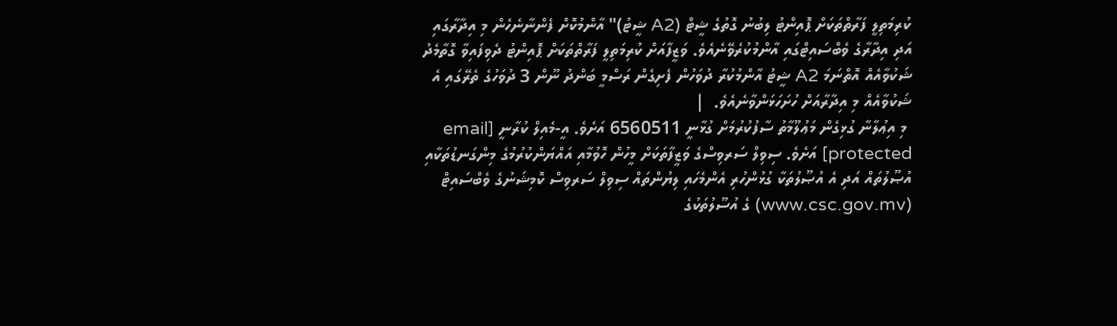ކުރިމަތިލީ ފަރާތްތަކަށް ޕޮއިންޓު ލިބުނު ގޮތުގެ ޝީޓް (A2 ޝީޓު)" އާންމުކޮށް ފެންނާނެހެން މި އިދާރާގައި އަދި އިދާރާގެ ވެބްސައިޓްގައި އާންމުކުރެވޭނެއެވެ. ވަޒީފާއަށް ކުރިމަތިލީ ފަރާތްތަކަށް ޕޮއިންޓު ދެވިފައިވާ ގޮތާމެދު ޝަކުވާއެއް އޮތްނަމަ A2 ޝީޓު އާންމުކުރާ ދުވަހުން ފެށިގެން ރަސްމީ ބަންދު ނޫން 3 ދުވަހުގެ ތެރޭގައި އެ ޝަކުވާއެއް މި އިދާރާއަށް ހުށަހަޅަންވާނެއެވެ.  |
 މި އިޢުލާނާ ގުޅިގެން މަޢުލޫމާތު ސާފުކުރުމަށް ގުޅާނީ 6560511 އަށެވެ. އީ-މެއިލް ކުރާނީ [email protected] އަށެވެ. ސިވިލް ސަރވިސްގެ ވަޒީފާތަކަށް މީހުން ހޮވުމާއި އައްޔަންކުރުމުގެ މިންގަނޑުތަކާއި އުޞޫލުތައް އަދި އެ އުޞޫލުތަކާ ގުޅުންހުރި އެންމެހައި ލިޔުންތައް ސިވިލް ސަރވިސް ކޮމިޝަނުގެ ވެބްސައިޓް (www.csc.gov.mv) ގެ އުސޫލުތަކުގެ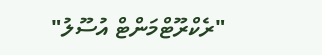"ރެކްރޫޓްމަންޓް އުސޫލު"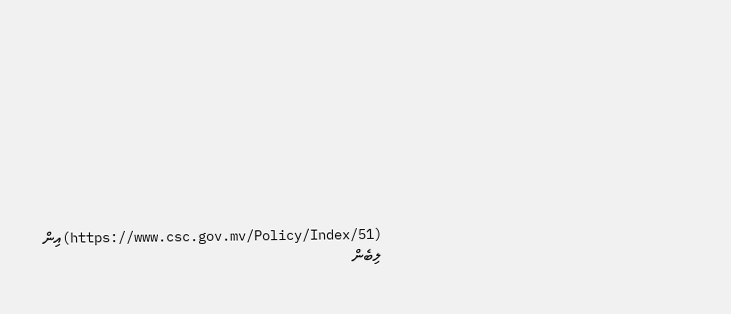(https://www.csc.gov.mv/Policy/Index/51)އިން ލިބެން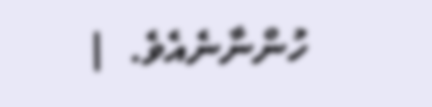ހުންނާނެއެވެ.  |